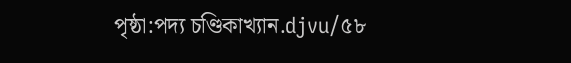পৃষ্ঠা:পদ্য চণ্ডিকাখ্যান.djvu/৫৮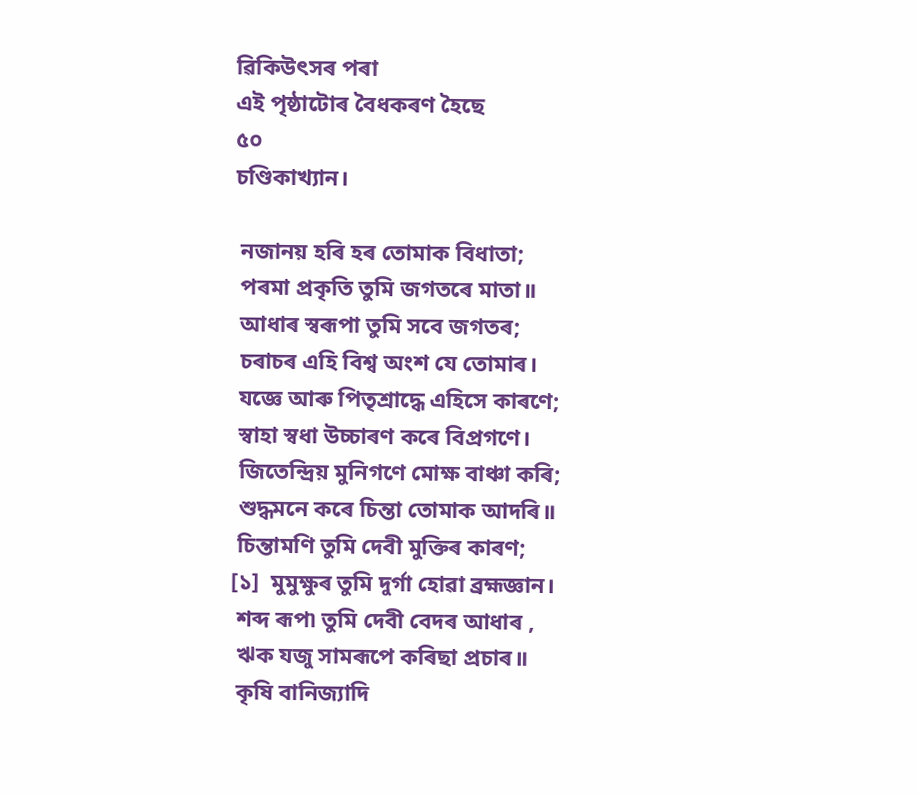ৱিকিউৎসৰ পৰা
এই পৃষ্ঠাটোৰ বৈধকৰণ হৈছে
৫০
চণ্ডিকাখ্যান।

 নজানয় হৰি হৰ তোমাক বিধাতা;
 পৰমা প্ৰকৃতি তুমি জগতৰে মাতা॥
 আধাৰ স্বৰূপা তুমি সবে জগতৰ;
 চৰাচৰ এহি বিশ্ব অংশ যে তোমাৰ।
 যজ্ঞে আৰু পিতৃশ্ৰাদ্ধে এহিসে কাৰণে;
 স্বাহা স্বধা উচ্চাৰণ কৰে বিপ্ৰগণে।
 জিতেন্দ্ৰিয় মুনিগণে মোক্ষ বাঞ্চা কৰি;
 শুদ্ধমনে কৰে চিন্তা তোমাক আদৰি॥
 চিন্তামণি তুমি দেবী মুক্তিৰ কাৰণ;
[১]  মুমুক্ষুৰ তুমি দুৰ্গা হোৱা ব্ৰহ্মজ্ঞান।
 শব্দ ৰূপ৷ তুমি দেবী বেদৰ আধাৰ ,
 ঋক যজু সামৰূপে কৰিছা প্ৰচাৰ॥
 কৃষি বানিজ্যাদি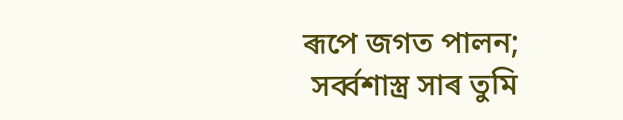ৰূপে জগত পালন;
 সৰ্ব্বশাস্ত্ৰ সাৰ তুমি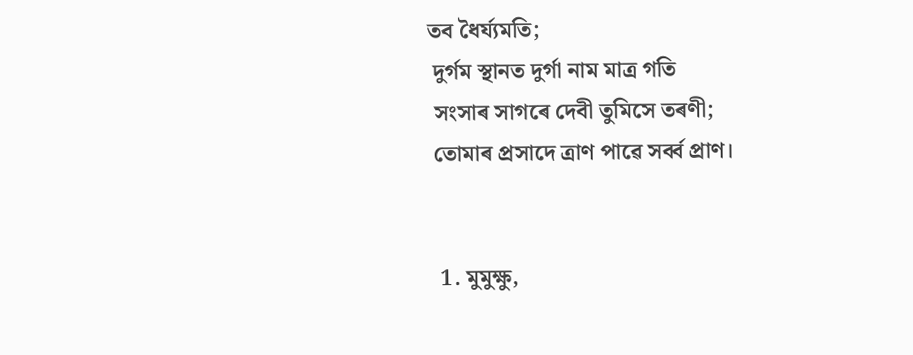তব ধৈৰ্য্যমতি;
 দুৰ্গম স্থানত দুৰ্গা নাম মাত্ৰ গতি
 সংসাৰ সাগৰে দেবী তুমিসে তৰণী;
 তোমাৰ প্ৰসাদে ত্ৰাণ পাৱে সৰ্ব্ব প্ৰাণ।


  1. মুমুক্ষু,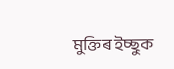মুক্তিৰ ইচ্ছুক